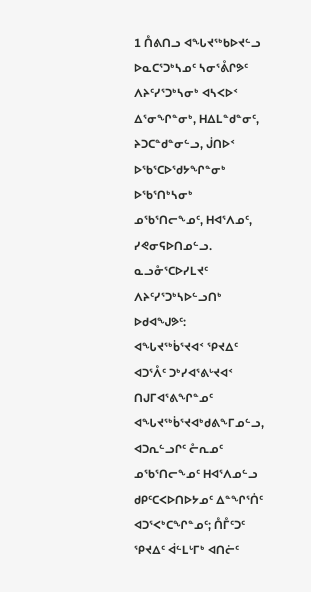1 ᑍᕕᑎᓗ ᐊᖓᔪᖅᑲᐅᔪᓪᓗ ᐅᓇᑕᕐᑐᒃᓴᓄᑦ ᓴᓂᕐᕔᒋᕗᑦ ᐱᔨᑦᓯᕐᑐᒃᓴᓂᒃ ᐊᓴᐸᐅᑉ ᐃᕐᓂᖏᓐᓂᒃ, ᕼᐃᒪᓐᑯᓐᓂᑦ, ᔨᑐᑕᓐᑯᓐᓂᓪᓗ, ᒎᑎᐅᑉ ᐅᖃᕐᑕᐅᖁᔭᖏᓐᓂᒃ ᐅᖃᕐᑎᒃᓴᓂᒃ ᓄᖃᕐᑎᓕᖕᓄᑦ, ᕼᐊᕐᐱᓄᑦ, ᓯᕙᓂᕋᐅᑎᓄᓪᓗ. ᓇᓗᓁᕐᑕᐅᓯᒪᔪᑦ ᐱᔨᑦᓯᕐᑐᒃᓴᐅᓪᓗᑎᒃ ᐅᑯᐊᖑᕗᑦ:
ᐊᖓᔪᖅᑳᕐᔪᐊᑉ ᕿᔪᐃᑦ ᐊᑐᕐᐰᑦ ᑐᒃᓯᐊᕐᕕᒡᔪᐊᑉ ᑎᒍᒥᐊᕐᕕᖏᓐᓄᑦ ᐊᖓᔪᖅᑳᕐᔪᐊᒃᑯᕕᖕᒥᓄᓪᓗ, ᐊᑐᕆᓪᓗᒋᑦ ᓔᕆᓄᑦ ᓄᖃᕐᑎᓕᖕᓄᑦ ᕼᐊᕐᐱᓄᓪᓗ ᑯᑭᑦᑕᐸᐅᑎᐅᔭᓄᑦ ᐃᓐᖏᕐᑏᑦ ᐊᑐᕐᐸᒃᑕᖏᓐᓄᑦ; ᑍᒤᑦᑐᑦ ᕿᔪᐃᑦ ᐋᓪᒪᒡᒥᒃ ᐊᑎᓖᑦ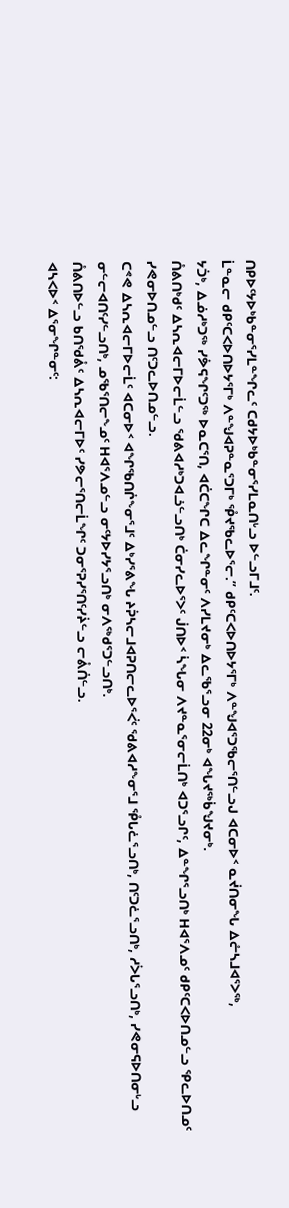ᑎᑭᐅᑦᔭᐅᒃᑲᓐᓂᕐᓯᒪᓐᖏᓚᑦ ᑕᑯᔭᐅᒃᑲᓐᓂᕐᓯᒪᓇᑎᒡᓗ ᐅᓪᓗᒥᒧᑦ.
ᒫᓐᓇᓕ ᑯᑭᑦᑕᐸᐅᑎᐅᔭᕐᒥᒃ ᐱᓐᖑᐊᕈᓐᓇᕐᑐᒥᒃ ᕾᔪᖃᓚᐅᕐᓕ.” ᑯᑭᑦᑕᐸᐅᑎᐅᔭᕐᒥᒃ ᐱᓐᖑᐊᕐᑐᖃᓕᕐᑎᓪᓗᒍ ᐊᑕᓂᐅᑉ ᓇᔫᑎᓂᖓ ᐃᓔᓴᒧᐊᕐᐳᖅ,
ᔭᑑᒃ, ᐃᓅᓱᒃᑐᖅ ᓯᕘᕋᖏᑦᑐᖅ ᐅᓇᑕᕐᑎ, ᐊᑖᑕᖏᑕ ᐃᓚᖏᓐᓂᑦ ᐱᓯᒪᔪᓂᒃ ᐃᓚᖃᕐᓗᓂ 22ᓂᒃ ᐊᖓᔪᖅᑳᖑᔪᓂᒃ.
ᑍᕕᑎᒃᑯᑦ ᐃᓴᕆᐊᓕᒥᐅᓕᒫᓪᓗ ᖁᕕᐊᓱᒃᑐᐊᓘᓪᓗᑎᒃ ᑖᓂᓯᓚᐅᕐᐳᑦ ᒎᑎᐅᑉ ᓵᖓᓂ ᐱᔪᓐᓇᕐᓂᓕᒫᑎᒃ ᐊᑐᕐᓗᒋᑦ, ᐃᓐᖏᕐᓗᑎᒃ ᕼᐊᕐᐱᓄᑦ ᑯᑭᑦᑕᐸᐅᑎᓄᓪᓗ ᕿᓚᐅᑎᓄᑦ ᓯᕙᓂᐅᑎᓄᓪᓗ ᑎᑦᑐᓚᐅᑎᓄᓪᓗ.
ᑕᕝᕙ ᐃᓴᕆᐊᓕᒥᐅᓕᒫᑦ ᐊᑕᓂᐅᑉ ᐊᖏᖃᑎᒌᖕᓂᕐᒧᑦ ᐃᒃᓯᕐᕕᖓ ᔨᕉᓴᓕᒧᐊᕈᑎᓕᓚᐅᕐᐹᑦ ᖁᕕᐊᓱᖕᓂᕐᒧ ᕾᒐᓛᕐᓗᑎᒃ, ᑎᑦᑐᓛᕐᓗᑎᒃ, ᓱᐴᒐᕐᓗᑎᒃ, ᓯᕙᓂᕋᐅᑎᓂᒡᓗ ᓂᓪᓕᐊᑎᑦᓯᓪᓗᑎᒃ, ᓄᖃᕐᑎᓕᖕᓄᑦ ᕼᐊᕐᐱᓄᓪᓗ ᓂᑦᔭᐅᓯᔭᕐᓗᑎᒃ ᓂᐱᖅᑯᕐᑐᓪᓗᑎᒃ.
ᑍᕕᑎᐅᓪᓗ ᑲᑎᖁᕔᑦ ᐃᓴᕆᐊᓕᒥᐅᑦ ᓯᕗᓕᕐᑎᓕᒫᖏᑦ ᑐᓂᕐᕈᓯᕐᑎᑦᓯᔩᓪᓗ ᓕᕔᑏᓪᓗ.
ᐊᓴᐸᐅᑉ ᐃᕐᓂᖏᓐᓂᑦ: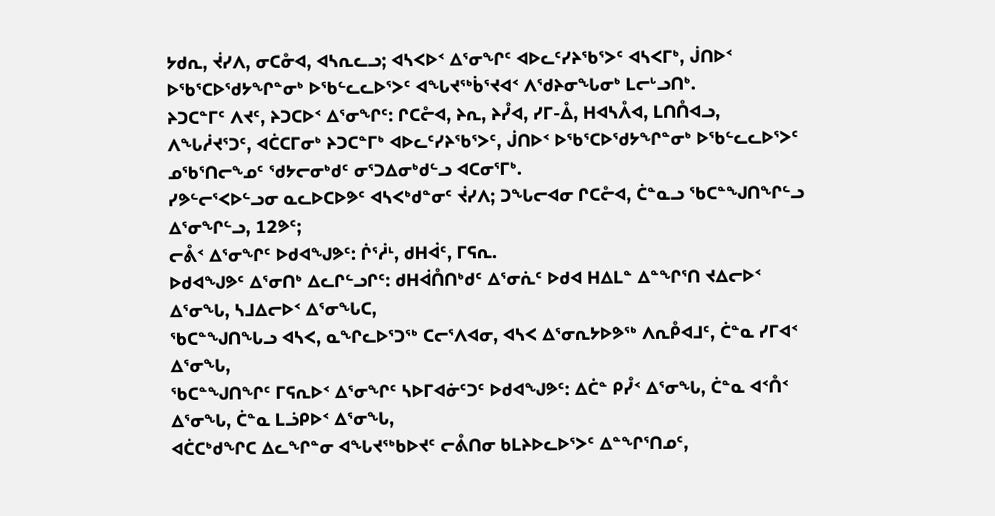ᔭᑯᕆ, ᔫᓯᐱ, ᓂᑕᓁᐊ, ᐊᓴᕆᓚᓗ; ᐊᓴᐸᐅᑉ ᐃᕐᓂᖏᑦ ᐊᐅᓚᑦᓯᔨᖃᕐᐳᑦ ᐊᓴᐸᒥᒃ, ᒎᑎᐅᑉ ᐅᖃᕐᑕᐅᖁᔭᖏᓐᓂᒃ ᐅᖃᓪᓚᓚᐅᕐᐳᑦ ᐊᖓᔪᖅᑳᕐᔪᐊᑉ ᐱᖁᔨᓂᖓᓂᒃ ᒪᓕᒡᓗᑎᒃ.
ᔨᑐᑕᓐᒥᑦ ᐱᔪᑦ, ᔨᑐᑕᐅᑉ ᐃᕐᓂᖏᑦ: ᒋᑕᓔᐊ, ᔨᕆ, ᔨᓮᐊ, ᓯᒥ-ᐂ, ᕼᐊᓴᐰᐊ, ᒪᑎᑍᐊᓗ, ᐱᖓᓲᔪᕐᑐᑦ, ᐊᑖᑕᒥᓂᒃ ᔨᑐᑕᓐᒥᒃ ᐊᐅᓚᑦᓯᔨᖃᕐᐳᑦ, ᒎᑎᐅᑉ ᐅᖃᕐᑕᐅᖁᔭᖏᓐᓂᒃ ᐅᖃᓪᓚᓚᐅᕐᐳᑦ ᓄᖃᕐᑎᓕᖕᓄᑦ ᖁᔭᓕᓂᒃᑯᑦ ᓂᕐᑐᐃᓂᒃᑯᓪᓗ ᐊᑕᓂᕐᒥᒃ.
ᓯᕗᓪᓕᕐᐸᐅᓪᓗᓂ ᓇᓚᐅᑕᐅᕗᑦ ᐊᓴᐸᒃᑯᓐᓂᑦ ᔫᓯᐱ; ᑐᖓᓕᐊᓂ ᒋᑕᓔᐊ, ᑖᓐᓇᓗ ᖃᑕᓐᖑᑎᖏᓪᓗ ᐃᕐᓂᖏᓪᓗ, 12ᕗᑦ;
ᓕᕔᑉ ᐃᕐᓂᖏᑦ ᐅᑯᐊᖑᕗᑦ: ᒌᕐᓲᒻ, ᑯᕼᐋᑦ, ᒥᕋᕆ.
ᐅᑯᐊᖑᕗᑦ ᐃᕐᓂᑎᒃ ᐃᓚᒋᓪᓗᒋᑦ: ᑯᕼᐋᑍᑎᒃᑯᑦ ᐃᕐᓂᕇᑦ ᐅᑯᐊ ᕼᐃᒪᓐ ᐃᓐᖏᕐᑎ ᔪᐃᓕᐅᑉ ᐃᕐᓂᖓ, ᓴᒧᐃᓕᐅᑉ ᐃᕐᓂᖓᑕ,
ᖃᑕᓐᖑᑎᖓᓗ ᐊᓴᐸ, ᓇᖏᓚᐅᕐᑐᖅ ᑕᓕᕐᐱᐊᓂ, ᐊᓴᐸ ᐃᕐᓂᕆᔭᐅᕗᖅ ᐱᕆᑬᐊᒧᑦ, ᑖᓐᓇ ᓯᒥᐊᑉ ᐃᕐᓂᖓ,
ᖃᑕᓐᖑᑎᖏᑦ ᒥᕋᕆᐅᑉ ᐃᕐᓂᖏᑦ ᓴᐅᒥᐊᓃᑦᑐᑦ ᐅᑯᐊᖑᕗᑦ: ᐃᑖᓐ ᑭᓮᑉ ᐃᕐᓂᖓ, ᑖᓐᓇ ᐊᑉᑍᑉ ᐃᕐᓂᖓ, ᑖᓐᓇ ᒪᓘᑭᐅᑉ ᐃᕐᓂᖓ,
ᐊᑖᑕᒃᑯᖏᑕ ᐃᓚᖏᓐᓂ ᐊᖓᔪᖅᑲᐅᔪᑦ ᓕᕔᑎᓂ ᑲᒪᔨᐅᓚᐅᕐᐳᑦ ᐃᓐᖏᕐᑎᓄᑦ,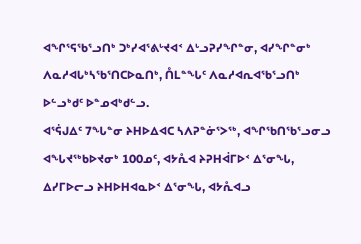ᐊᖏᕐᕋᖃᕐᓗᑎᒃ ᑐᒃᓯᐊᕐᕕᒡᔪᐊᑉ ᐃᒡᓗᕈᓯᖏᓐᓂ, ᐊᓯᖏᓐᓂᒃ ᐱᓇᓱᐊᒐᒃᓴᖃᕐᑎᑕᐅᓇᑎᒃ, ᑍᒪᓐᖓᑦ ᐱᓇᓱᐊᕆᐊᖃᕐᓗᑎᒃ ᐅᓪᓗᒃᑯᑦ ᐅᓐᓄᐊᒃᑯᓪᓗ.
ᐊᕐᕌᒍᐃᑦ 7ᖓᓐᓂ ᔨᕼᐅᐃᐊᑕ ᓴᐱᕈᓐᓃᕐᐳᖅ, ᐊᖏᖃᑎᖃᕐᓗᓂᓗ ᐊᖓᔪᖅᑲᐅᔪᓂᒃ 100ᓄᑦ, ᐊᔭᕅᐊ ᔨᕈᕼᐋᒥᐅᑉ ᐃᕐᓂᖓ, ᐃᓯᒥᐅᓕᓗ ᔨᕼᐅᕼᐊᓇᐅᑉ ᐃᕐᓂᖓ, ᐊᔭᕅᐊᓗ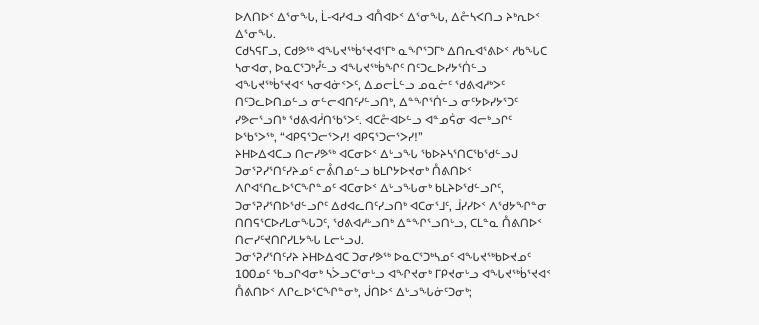ᐅᐱᑎᐅᑉ ᐃᕐᓂᖓ, ᒫ-ᐊᓯᐊᓗ ᐊᑍᐊᐅᑉ ᐃᕐᓂᖓ, ᐃᓔᓴᐸᑎᓗ ᔨᒃᕆᐅᑉ ᐃᕐᓂᖓ.
ᑕᑯᓴᕋᒥᓗ, ᑕᑯᕗᖅ ᐊᖓᔪᖅᑳᕐᔪᐊᕐᒥᒃ ᓇᖏᕐᑐᒥᒃ ᐃᑎᕆᐊᕐᕕᐅᑉ ᓱᑲᖓᑕ ᓴᓂᐊᓂ, ᐅᓇᑕᕐᑐᒃᓮᓪᓗ ᐊᖓᔪᖅᑳᖏᑦ ᑎᑦᑐᓚᐅᓯᔭᕐᑏᓪᓗ ᐊᖓᔪᖅᑳᕐᔪᐊᑉ ᓴᓂᐊᓃᑉᐳᑦ, ᐃᓄᓕᒫᓪᓗ ᓄᓇᓖᑦ ᖁᕕᐊᓱᒃᐳᑦ ᑎᑦᑐᓚᐅᑎᓄᓪᓗ ᓂᓪᓕᐊᑎᑦᓯᓪᓗᑎᒃ, ᐃᓐᖏᕐᑏᓪᓗ ᓂᑦᔭᐅᓯᔭᕐᑐᑦ ᓯᕗᓕᕐᓗᑎᒃ ᖁᕕᐊᓲᑎᖃᕐᐳᑦ. ᐊᑕᓔᐊᐅᓪᓗ ᐊᓐᓄᕌᓂ ᐊᓕᒃᓗᒋᑦ ᐅᖃᕐᐳᖅ, “ᐊᑭᕋᕐᑐᓕᕐᐳᓯ! ᐊᑭᕋᕐᑐᓕᕐᐳᓯ!”
ᔨᕼᐅᐃᐊᑕᓗ ᑎᓕᓯᕗᖅ ᐊᑕᓂᐅᑉ ᐃᒡᓗᖓ ᖃᐅᔨᓴᕐᑎᑕᖃᖁᓪᓗᒍ ᑐᓂᕐᕈᓯᕐᑎᑦᓯᔨᓄᑦ ᓕᕔᑎᓄᓪᓗ ᑲᒪᒋᔭᐅᔪᓂᒃ ᑍᕕᑎᐅᑉ ᐱᒋᐊᕐᑎᓚᐅᕐᑕᖏᓐᓄᑦ ᐊᑕᓂᐅᑉ ᐃᒡᓗᖓᓂᒃ ᑲᒪᔨᐅᖁᓪᓗᒋᑦ, ᑐᓂᕐᕈᓯᕐᑎᐅᖁᓪᓗᒋᑦ ᐃᑯᐊᓚᑎᑦᓯᓗᑎᒃ ᐊᑕᓂᕐᒧᑦ, ᒨᓯᓯᐅᑉ ᐱᖁᔭᖏᓐᓂ ᑎᑎᕋᕐᑕᐅᓯᒪᓂᖓᑐᑦ, ᖁᕕᐊᓱᒡᓗᑎᒃ ᐃᓐᖏᕐᓗᑎᒡᓗ, ᑕᒪᓐᓇ ᑍᕕᑎᐅᑉ ᑎᓕᓯᑦᔪᑎᒋᓯᒪᔭᖓ ᒪᓕᒡᓗᒍ.
ᑐᓂᕐᕈᓯᕐᑎᑦᓯᔨ ᔨᕼᐅᐃᐊᑕ ᑐᓂᓯᕗᖅ ᐅᓇᑕᕐᑐᒃᓴᓄᑦ ᐊᖓᔪᖅᑲᐅᔪᓄᑦ 100ᓄᑦ ᖃᓗᒋᐊᓂᒃ ᓴᐴᓗᑕᕐᓂᒡᓗ ᐊᖏᔪᓂᒃ ᒥᑭᔪᓂᒡᓗ ᐊᖓᔪᖅᑳᕐᔪᐊᑉ ᑍᕕᑎᐅᑉ ᐱᒋᓚᐅᕐᑕᖏᓐᓂᒃ, ᒎᑎᐅᑉ ᐃᒡᓗᖓᓃᑦᑐᓂᒃ;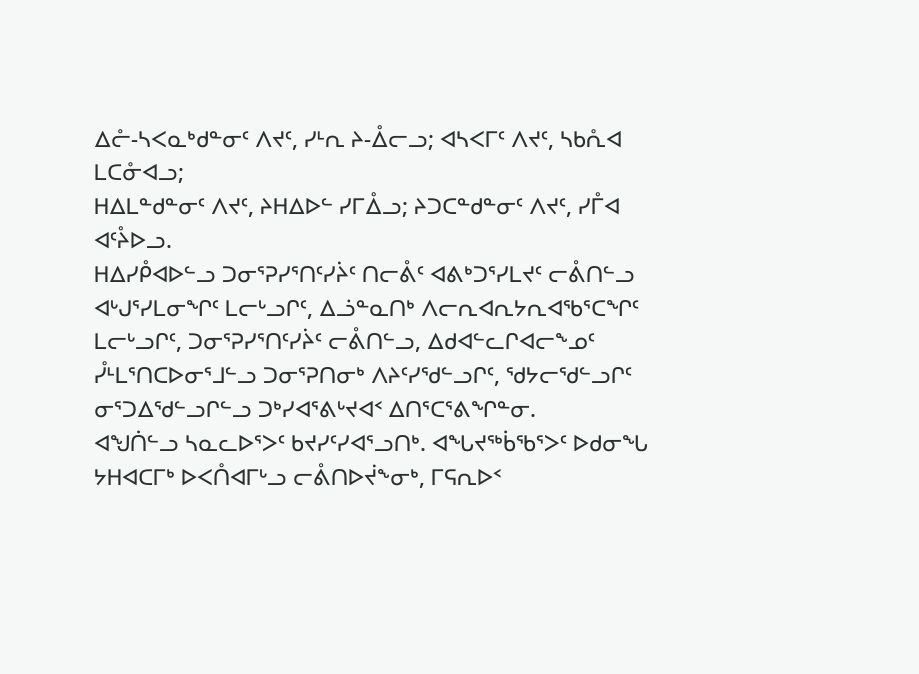ᐃᓔ-ᓴᐸᓇᒃᑯᓐᓂᑦ ᐱᔪᑦ, ᓯᒻᕆ ᔨ-ᐂᓕᓗ; ᐊᓴᐸᒥᑦ ᐱᔪᑦ, ᓴᑲᕅᐊ ᒪᑕᓁᐊᓗ;
ᕼᐃᒪᓐᑯᓐᓂᑦ ᐱᔪᑦ, ᔨᕼᐃᐅᓪ ᓯᒥᐂᓗ; ᔨᑐᑕᓐᑯᓐᓂᑦ ᐱᔪᑦ, ᓯᒤᐊ ᐊᑦᔧᐅᓗ.
ᕼᐃᓯᑬᐊᐅᓪᓗ ᑐᓂᕐᕈᓯᕐᑎᑦᓯᔩᑦ ᑎᓕᕔᑦ ᐊᕕᒃᑐᕐᓯᒪᔪᑦ ᓕᕔᑎᓪᓗ ᐊᒡᒍᕐᓯᒪᓂᖏᑦ ᒪᓕᒡᓗᒋᑦ, ᐃᓘᓐᓇᑎᒃ ᐱᓕᕆᐊᕆᔭᕆᐊᖃᕐᑕᖏᑦ ᒪᓕᒡᓗᒋᑦ, ᑐᓂᕐᕈᓯᕐᑎᑦᓯᔩᑦ ᓕᕔᑎᓪᓗ, ᐃᑯᐊᓪᓚᒋᐊᓕᖕᓄᑦ ᓮᒻᒪᕐᑎᑕᐅᓂᕐᒧᓪᓗ ᑐᓂᕐᕈᑎᓂᒃ ᐱᔨᑦᓯᖁᓪᓗᒋᑦ, ᖁᔭᓕᖁᓪᓗᒋᑦ ᓂᕐᑐᐃᖁᓪᓗᒋᓪᓗ ᑐᒃᓯᐊᕐᕕᒡᔪᐊᑉ ᐃᑎᕐᑕᕐᕕᖏᓐᓂ.
ᐊᖑᑏᓪᓗ ᓴᓇᓚᐅᕐᐳᑦ ᑲᔪᓯᑦᓯᐊᕐᓗᑎᒃ. ᐊᖓᔪᖅᑳᖃᕐᐳᑦ ᐅᑯᓂᖓ ᔭᕼᐊᑕᒥᒃ ᐅᐸᑍᐊᒥᒡᓗ ᓕᕔᑎᐅᔫᖕᓂᒃ, ᒥᕋᕆᐅᑉ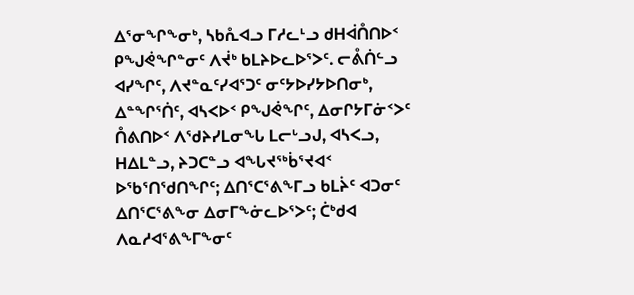ᐃᕐᓂᖏᖕᓂᒃ, ᓴᑲᕅᐊᓗ ᒥᓱᓚᒻᓗ ᑯᕼᐋᑍᑎᐅᑉ ᑭᖑᕚᖏᓐᓂᑦ ᐱᔫᒃ ᑲᒪᔨᐅᓚᐅᕐᐳᑦ. ᓕᕔᑏᓪᓗ ᐊᓯᖏᑦ, ᐱᔪᓐᓇᑦᓯᐊᕐᑐᑦ ᓂᑦᔭᐅᓯᔭᐅᑎᓂᒃ,
ᐃᓐᖏᕐᑏᑦ, ᐊᓴᐸᐅᑉ ᑭᖑᕚᖏᑦ, ᐃᓂᒋᔭᒥᓃᑉᐳᑦ ᑍᕕᑎᐅᑉ ᐱᖁᔨᓯᒪᓂᖓ ᒪᓕᒡᓗᒍ, ᐊᓴᐸᓗ, ᕼᐃᒪᓐᓗ, ᔨᑐᑕᓐᓗ ᐊᖓᔪᖅᑳᕐᔪᐊᑉ ᐅᖃᕐᑎᖁᑎᖏᑦ; ᐃᑎᕐᑕᕐᕕᖕᒥᓗ ᑲᒪᔩᑦ ᐊᑐᓂᑦ ᐃᑎᕐᑕᕐᕕᖕᓂ ᐃᓂᒥᖕᓃᓚᐅᕐᐳᑦ; ᑖᒃᑯᐊ ᐱᓇᓱᐊᕐᕕᖕᒥᖕᓂᑦ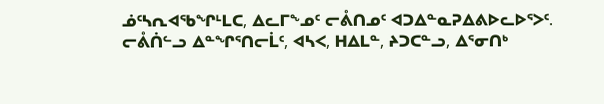ᓅᑦᓴᕆᐊᖃᖏᒻᒪᑕ, ᐃᓚᒥᖕᓄᑦ ᓕᕔᑎᓄᑦ ᐊᑐᐃᓐᓇᕈᐃᕕᐅᓚᐅᕐᐳᑦ.
ᓕᕔᑏᓪᓗ ᐃᓐᖏᕐᑎᓕᒫᑦ, ᐊᓴᐸ, ᕼᐃᒪᓐ, ᔨᑐᑕᓐᓗ, ᐃᕐᓂᑎᒃ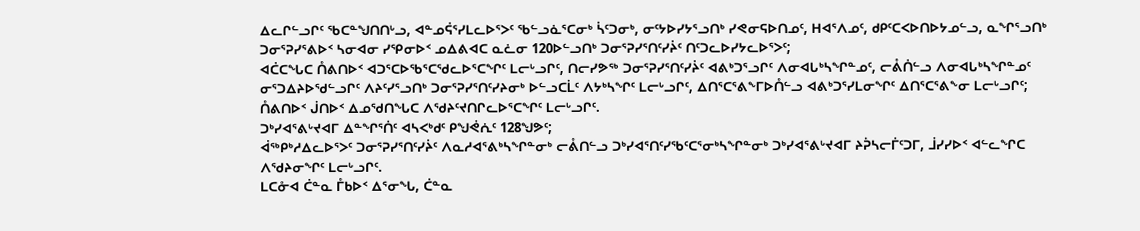ᐃᓚᒋᓪᓗᒋᑦ ᖃᑕᓐᖑᑎᑎᒡᓗ, ᐊᓐᓄᕌᕐᓯᒪᓚᐅᕐᐳᑦ ᖃᓪᓗᓈᕐᑕᓂᒃ ᓵᑦᑐᓂᒃ, ᓂᑦᔭᐅᓯᔭᕐᓗᑎᒃ ᓯᕙᓂᕋᐅᑎᓄᑦ, ᕼᐊᕐᐱᓄᑦ, ᑯᑭᑦᑕᐸᐅᑎᐅᔭᓄᓪᓗ, ᓇᖏᕐᓗᑎᒃ ᑐᓂᕐᕈᓯᕐᕕᐅᑉ ᓴᓂᐊᓂ ᓯᕿᓂᐅᑉ ᓄᐃᕕᐊᑕ ᓇᓛᓂ 120ᐅᓪᓗᑎᒃ ᑐᓂᕐᕈᓯᕐᑎᑦᓯᔩᑦ ᑎᑦᑐᓚᐅᓯᔭᓚᐅᕐᐳᑦ;
ᐊᑖᑕᖓᑕ ᑍᕕᑎᐅᑉ ᐊᑐᕐᑕᐅᖃᕐᑕᖁᓚᐅᕐᑕᖏᑦ ᒪᓕᒡᓗᒋᑦ, ᑎᓕᓯᕗᖅ ᑐᓂᕐᕈᓯᕐᑎᑦᓯᔩᑦ ᐊᕕᒃᑐᕐᓗᒋᑦ ᐱᓂᐊᒐᒃᓴᖏᓐᓄᑦ, ᓕᕔᑏᓪᓗ ᐱᓂᐊᒐᒃᓴᖏᓐᓄᑦ ᓂᕐᑐᐃᔨᐅᖁᓪᓗᒋᑦ ᐱᔨᑦᓯᕐᓗᑎᒃ ᑐᓂᕐᕈᓯᕐᑎᑦᓯᔨᓂᒃ ᐅᓪᓗᑕᒫᑦ ᐱᔭᒃᓴᖏᑦ ᒪᓕᒡᓗᒋᑦ, ᐃᑎᕐᑕᕐᕕᖕᒥᐅᑍᓪᓗ ᐊᕕᒃᑐᕐᓯᒪᓂᖏᑦ ᐃᑎᕐᑕᕐᕕᖕᓂ ᒪᓕᒡᓗᒋᑦ; ᑍᕕᑎᐅᑉ ᒎᑎᐅᑉ ᐃᓄᖁᑎᖓᑕ ᐱᖁᔨᑦᔪᑎᒋᓚᐅᕐᑕᖏᑦ ᒪᓕᒡᓗᒋᑦ.
ᑐᒃᓯᐊᕐᕕᒡᔪᐊᒥ ᐃᓐᖏᕐᑏᑦ ᐊᓴᐸᒃᑯᑦ ᑭᖑᕚᕇᑦ 128ᖑᕗᑦ;
ᐋᖅᑭᒃᓱᐃᓚᐅᕐᐳᑦ ᑐᓂᕐᕈᓯᕐᑎᑦᓯᔩᑦ ᐱᓇᓱᐊᕐᕕᒃᓴᖏᓐᓂᒃ ᓕᕔᑎᓪᓗ ᑐᒃᓯᐊᕐᑎᑦᓯᖃᑦᑕᕐᓂᒃᓴᖏᓐᓂᒃ ᑐᒃᓯᐊᕐᕕᒡᔪᐊᒥ ᔨᕉᓴᓕᒦᑦᑐᒥ, ᒨᓯᓯᐅᑉ ᐊᓪᓚᖏᑕ ᐱᖁᔨᓂᖏᑦ ᒪᓕᒡᓗᒋᑦ.
ᒪᑕᓁᐊ ᑖᓐᓇ ᒤᑲᐅᑉ ᐃᕐᓂᖓ, ᑖᓐᓇ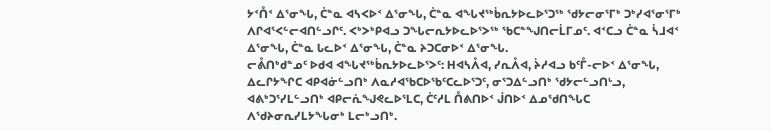ᔭᑉᑍᑉ ᐃᕐᓂᖓ, ᑖᓐᓇ ᐊᓴᐸᐅᑉ ᐃᕐᓂᖓ, ᑖᓐᓇ ᐊᖓᔪᖅᑳᕆᔭᐅᓚᐅᕐᑐᖅ ᖁᔭᓕᓂᕐᒥᒃ ᑐᒃᓯᐊᕐᓂᕐᒥᒃ ᐱᒋᐊᕐᐸᓪᓕᐊᑎᓪᓗᒋᑦ. ᐸᒃᐳᒃᑭᐊᓗ ᑐᖓᓕᕆᔭᐅᓚᐅᕐᐳᖅ ᖃᑕᓐᖑᑎᓕᒫᒥᓄᑦ. ᐊᑉᑕᓗ ᑖᓐᓇ ᓵᒧᐊᑉ ᐃᕐᓂᖓ, ᑖᓐᓇ ᒐᓚᐅᑉ ᐃᕐᓂᖓ, ᑖᓐᓇ ᔨᑐᑕᓂᐅᑉ ᐃᕐᓂᖓ.
ᓕᕔᑎᒃᑯᓐᓄᑦ ᐅᑯᐊ ᐊᖓᔪᖅᑳᕆᔭᐅᓚᐅᕐᐳᑦ: ᕼᐊᓴᐰᐊ, ᓯᕆᐰᐊ, ᔩᓱᐊᓗ ᑲᑦᒤ-ᓕᐅᑉ ᐃᕐᓂᖓ, ᐃᓚᒋᔭᖏᑕ ᐊᑭᐊᓃᓪᓗᑎᒃ ᐱᓇᓱᐊᖃᑕᐅᖃᑦᑕᓚᐅᕐᑐᑦ, ᓂᕐᑐᐃᓪᓗᑎᒃ ᖁᔭᓕᓪᓗᑎᒡᓗ, ᐊᕕᒃᑐᕐᓯᒪᓪᓗᑎᒃ ᐊᑭᓕᕇᖑᕙᓚᐅᕐᒪᑕ, ᑖᑦᓱᒪ ᑍᕕᑎᐅᑉ ᒎᑎᐅᑉ ᐃᓄᖁᑎᖓᑕ ᐱᖁᔨᓂᕆᓯᒪᔭᖓᓂᒃ ᒪᓕᒃᓗᑎᒃ.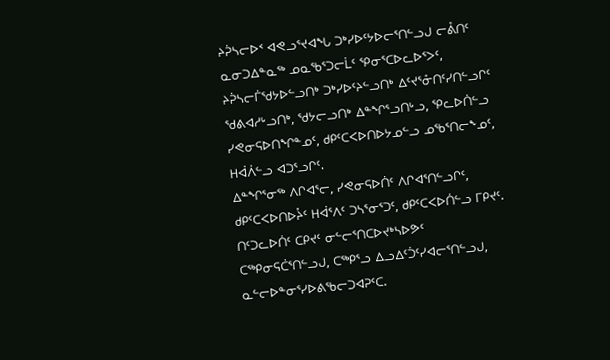ᔨᕉᓴᓕᐅᑉ ᐊᕙᓗᕐᔪᐊᖓ ᑐᒃᓯᐅᑦᔭᐅᓕᕐᑎᓪᓗᒍ ᓕᕔᑎᑦ ᓇᓂᑐᐃᓐᓇᖅ ᓄᓇᖃᕐᑐᓕᒫᑦ ᕿᓂᕐᑕᐅᓚᐅᕐᐳᑦ, ᔨᕉᓴᓕᒦᖁᔭᐅᓪᓗᑎᒃ ᑐᒃᓯᐅᑦᔨᓪᓗᑎᒃ ᐃᑦᔪᕐᓁᑎᑦᓯᑎᓪᓗᒋᑦ ᖁᕕᐊᓱᒡᓗᑎᒃ, ᖁᔭᓕᓗᑎᒃ ᐃᓐᖏᕐᓗᑎᒡᓗ, ᕿᓚᐅᑏᓪᓗ ᓯᕙᓂᕋᐅᑎᖏᓐᓄᑦ, ᑯᑭᑦᑕᐸᐅᑎᐅᔭᓄᓪᓗ ᓄᖃᕐᑎᓕᖕᓄᑦ, ᕼᐋᐲᓪᓗ ᐊᑐᕐᓗᒋᑦ.
ᐃᓐᖏᕐᓂᖅ ᐱᒋᐊᕐᓕ, ᓯᕙᓂᕋᐅᑏᑦ ᐱᒋᐊᕐᑎᓪᓗᒋᑦ, ᑯᑭᑦᑕᐸᐅᑎᐅᔧᑦ ᕼᐋᕐᐱᑦ ᑐᓴᕐᓂᕐᑐᑦ, ᑯᑭᑦᑕᐸᐅᑏᓪᓗ ᒥᑭᔪᑦ.
ᑎᑦᑐᓚᐅᑏᑦ ᑕᑭᔪᑦ ᓂᓪᓕᕐᑎᑕᐅᔪᒃᓴᐅᕗᑦ ᑕᖅᑭᓂᕋᑖᕐᑎᓪᓗᒍ, ᑕᖅᑭᕐᓗ ᐃᓗᐃᑦᑑᑦᓯᐊᓕᕐᑎᓪᓗᒍ, ᓇᓪᓕᐅᓐᓂᕐᓯᐅᕕᖃᓕᑐᐊᕈᑦᑕ.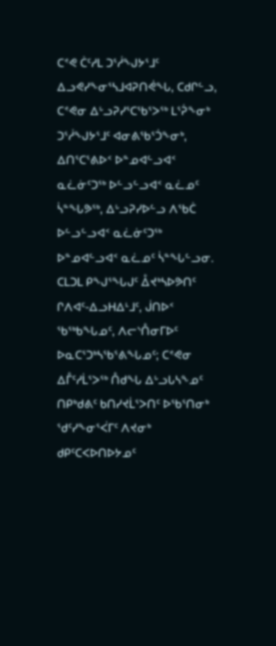ᑕᕝᕙ ᑖᑦᓱᒪ ᑐᕐᓲᖑᔭᕐᒧᑦ ᐃᓗᕙᓯᖕᓂᕐᓴᒧᐊᕈᑎᕚᖓ, ᑕᑯᒋᓪᓗ, ᑕᕝᕙᓂ ᐃᒡᓗᕈᓯᕐᑕᖃᕐᐳᖅ ᒪᕐᕉᖕᓂᒃ ᑐᕐᓲᖑᔭᕐᒧᑦ ᐊᓂᕕᖃᕐᑑᖕᓂᒃ, ᐃᑎᕐᑕᕐᕕᐅᑉ ᐅᓐᓄᐊᓪᓗᐊᑉ ᓇᓛᓃᑦᑐᖅ ᐅᓪᓗᓪᓗᐊᑉ ᓇᓛᓄᑦ ᓵᓐᖓᕗᖅ, ᐃᒡᓗᕈᓯᐅᓪᓗ ᐱᖃᑖ ᐅᓪᓗᓪᓗᐊᑉ ᓇᓛᓃᑦᑐᖅ ᐅᓐᓄᐊᓪᓗᐊᑉ ᓇᓛᓄᑦ ᓵᓐᖓᓪᓗᓂ.
ᑕᒪᑐᒪ ᑭᖑᕐᖓᒍᑦ ᐂᔪᒃᓴᐅᕗᑎᑦ ᒋᐱᐊᑦ-ᐃᓗᕼᐃᒻᒧᑦ, ᒎᑎᐅᑉ ᖃᖅᑲᖓᓄᑦ, ᐱᓕᔅᑍᓂᒥᐅᑦ ᐅᓇᑕᕐᑐᒃᓴᖃᕐᕕᖓᓄᑦ; ᑕᕝᕙᓂ ᐃᒤᑦᓱᒫᕐᐳᖅ ᑍᑯᖓ ᐃᒡᓗᒐᓴᖕᓄᑦ ᑎᑭᒃᑯᕕᑦ ᑲᑎᓯᔪᒫᕐᐳᑎᑦ ᐅᖃᕐᑎᓂᒃ ᖁᑦᓯᖕᓂᕐᐹᒥᑦ ᐱᔪᓂᒃ ᑯᑭᑦᑕᐸᐅᑎᐅᔭᓄᑦ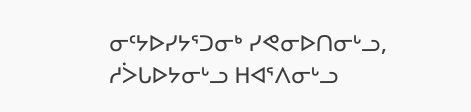ᓂᑦᔭᐅᓯᔭᕐᑐᓂᒃ ᓯᕙᓂᐅᑎᓂᒡᓗ, ᓱᐴᒐᐅᔭᓂᒡᓗ ᕼᐊᕐᐱᓂᒡᓗ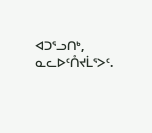ᐊᑐᕐᓗᑎᒃ, ᓇᓚᐅᑦᑍᔪᒫᕐᐳᑦ.